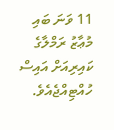11 ވަނަ ބައި
މުޢާޒު ރަމްލާގެ ކައިރިއަށް އައިސް ހުއްޓިއްޖެއެވެ.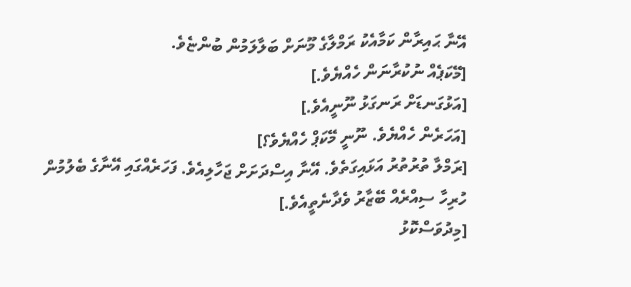އޭނާ ޙައިރާން ކަމާއެކު ރަމްލާގެ މޫނަށް ބަލާލަމުން ބުންޏެވެ.
[މޭކަޕެއް ނުކުރާނަން ހެއްޔެވެ.]
[އަޅުގަނޑަށް ރަނގަޅު ނޫނީއެވެ.]
[އަހަރެން ހެއްޔެވެ. ނޫނީ މޭކަޕް ހެއްޔެވެ؟]
[ރަމްލާ ތުރުތުރު އަޅައިގަތެވެ. އޭނާ އިސްދަށަށް ޖަހާލިއެވެ. ފަހަރެއްގައި އޭނާގެ ބެލުމުން ހުރިހާ ސިއްރެއް ބޭޒާރު ވެދާނެތީއެވެ.]
[މިދުވަސްކޮޅު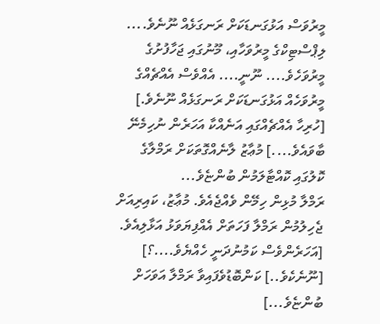މީރުވަސް އަޅުގަނޑަކަށް ރަނގަޅެއް ނޫނެވެ.... ލިޕްސްޓިކްގެ މީރުވަހާއި، މޫނުގައި ޖަހާފުށުގެ މީރުވަހެވެ.... ނޫނީ.... އެއްވެސް އެއްޗެއްގެ މީރުވަހެއް އަޅުގަނޑަކަށް ރަނގަޅެއް ނޫނެވެ.]
[ހުރިހާ އެއްޗެއްގައި އަނެއްކާ އަހަރެން ނުހިމެނޭ ބާވައެވެ....] މުޢާޒު ލާނެއްގޮތަކަށް ރަމްލާގެ ކޮލުގައި ކޮއްޓާލަމުން ބުންޏެވެ...
ރަމްލާ މުޅިން ހިމޭން ވެއްޖެއެވެ. މުޢާޒު، ކައިރިއަށް ޖެހިލުމުން ރަމްލާ ފަހަތަށް އެއްފިޔަވަޅު އަޅާލިއެވެ.
[އަހަރެންވެސް ކަމުނުދަނީ ހެއްޔެވެ....؟]
[ނޫނެކެވެ..] ކަންބޮޑުވެފައިވާ ރަމްލާ އަވަހަށް ބުންޏެވެ...]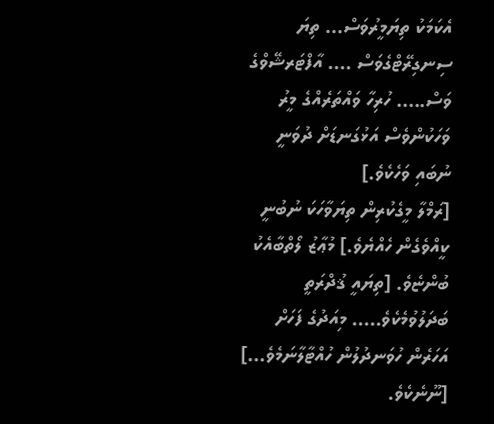އެކަމަކު ތިޔަމީރުވަސް... ތިޔަ ސިނގިރޭޓްގެވަސް .... އާފްޓަރޝޭވްގެ ވަސް..... ހުރިހާ ވައްތަރެއްގެ މީރު ވަހަކުންވެސް އަޅުގަނޑަށް ދުވަނީ ނުބައި ވަހެކެވެ.]
[ރަމްލާ މީގެކުރިން ތިޔަވާހަކަ ނުބުނީ ކީއްވެގެން ހެއްޔެވެ.] މުޢާޒު ލޯތްބާއެކު ބުންޏެވެ. [ތިޔައީ ޤުދްރަތީ ބަދަލުވުމެކެވެ..... މިއަދުގެ ފަހަށް އަހަރެން ހުވަނދުލުން ހުއްޓާލާނަމެވެ...]
[ނޫނެކެވެ.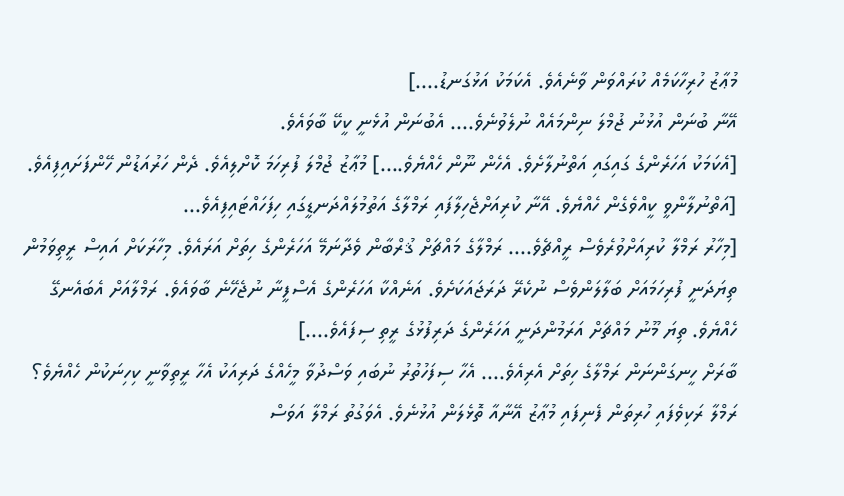މުޢާޒު ހުރިހާކަމެއް ކުރައްވަން ވާނެއެވެ. އެކަމަކު އަޅުގަނޑު....]
އޭނާ ބުނަން އުޅުނު ޖުމްލަ ނިންމައެއް ނުލެވުނެވެ.... އެބުނަން އުޅެނީ ކީކޭ ބާވައެވެ.
[އެކަމަކު އަހަރެންގެ ގައިގައި އަތްނުލާށެވެ. އެހެން ނޫން ހެއްޔެވެ....] މުޢާޒު ޖުމްލަ ފުރިހަމަ ކޮށްލިއެވެ. ދެން ހަރުއަޑުން ހޭންފަށައިފިއެވެ. [އަތްނުލާންވީ ކީއްވެގެން ހެއްޔެވެ. އޭނާ ކުރިއަށްޖެހިލާފައި ރަމްލާގެ އަތުމުލައްދަނޑީގައި ހިފަހައްޓައިފިއެވެ...
[މިހާރު ރަމްލާ ކުރިއަށްވުރެވެސް ރީއްޗެވެ.... ރަމްލާގެ މައްޗަށް ޤުރްބާން ވެދާނަމޭ އަހަރެންގެ ހިތަށް އަރައެވެ. މިހާރަކަށް އައިސް ރީތިވަމުން ތިޔަދަނީ ފުރިހަމައަށް ބަލާލަންވެސް ނުކެރޭ ދަރަޖައަކަށެވެ. އަނެއްކާ އަހަރެންގެ އެސްފީނާ ނުޖެހޭނެ ބާވައެވެ. ރަމްލާއަށް އެބައެނގޭ ހެއްޔެވެ. ތިޔަ މޫނު މައްޗަށް އަރަމުންދަނީ އަހަރެންގެ ދަރިފުޅުގެ ރީތި ސިފައެވެ....]
ބާރަށް ހީނގަންނަން ރަމްލާގެ ހިތަށް އެރިއެވެ.... އެހާ ސިފަހުތުރު ނުބައި ވަސްދުވާ މީހެއްގެ ދަރިއަކު އެހާ ރީތިވާނީ ކިހިނަކުން ހެއްޔެވެ؟
ރަމްލާ ރަކިވެފައި ހުރިތަން ފެނިފައި މުޢާޒު އޭނާއާ ތޮޅެލަން އުޅުނެވެ. އެވަގުތު ރަމްލާ އަވަސް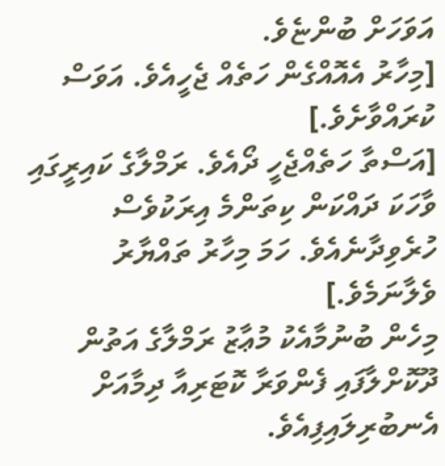އަވަހަށް ބުންޏެވެ.
[މިހާރު އެއޮއްގެން ހަތެއް ޖެހީއެވެ. އަވަސް ކުރައްވާށެވެ.]
[އަސްތާ ހަތެއްޖެހީ ދޯއެވެ. ރަމްލާގެ ކައިރީގައި ވާހަކަ ދައްކަން ކިތަންމެ އިރަކުވެސް ހުރެވިދާނެއެވެ. ހަމަ މިހާރު ތައްޔާރު ވެލާނަމެވެ.]
މިހެން ބުނުމާއެކު މުޢާޒު ރަމްލާގެ އަތުން ދޫކޮށްލާފައި ފެންވަރާ ކޮޓަރިއާ ދިމާއަށް އެނބުރިލައިފިއެވެ.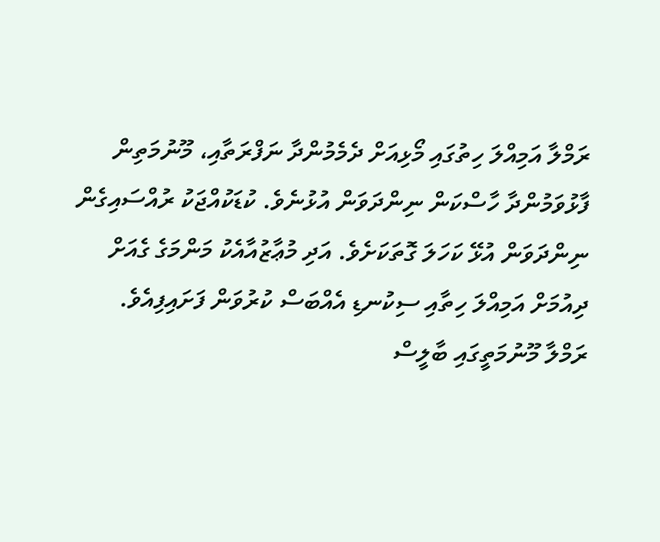ރަމްލާ އަމިއްލަ ހިތުގައި މޯޅިއަށް ދެމެމުންދާ ނަފްރަތާއި، މޫނުމަތިން ފާޅުވަމުންދާ ހާސްކަން ނިންދަވަން އުޅުނެވެ. ކުޑަކުއްޖަކު ރުއްސައިގެން ނިންދަވަން އުޅޭ ކަހަލަ ގޮތަކަށެވެ. އަދި މުޢާޒުއާއެކު މަންމަގެ ގެއަށް ދިއުމަށް އަމިއްލަ ހިތާއި ސިކުނޑި އެއްބަސް ކުރުވަން ފަށައިފިއެވެ.
ރަމްލާ މޫނުމަތީގައި ބާލީސް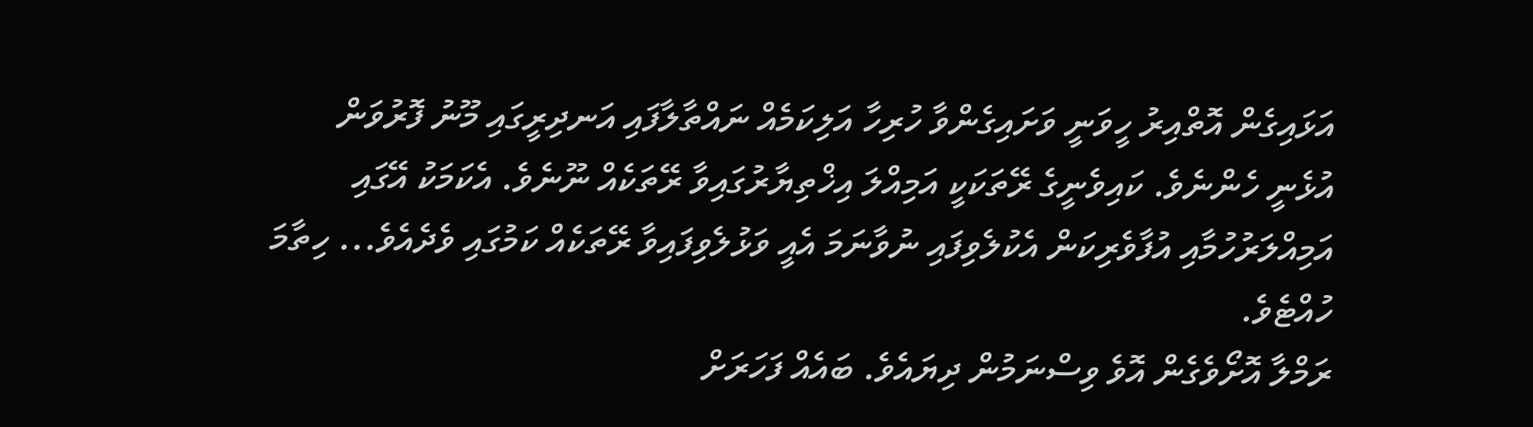އަޅައިގެން އޮތްއިރު ހީވަނީ ވަށައިގެންވާ ހުރިހާ އަލިކަމެއް ނައްތާލާފައި އަނދިރީގައި މޫނު ފޮރުވަން އުޅެނީ ހެންނެވެ. ކައިވެނީގެ ރޭތަކަކީ އަމިއްލަ އިޚްތިޔާރުގައިވާ ރޭތަކެއް ނޫނެވެ. އެކަމަކު އޭގައި އަމިއްލަރުހުމާއި އުފާވެރިކަން އެކުލެވިފައި ނުވާނަމަ އެއީ ވަޅުލެވިފައިވާ ރޭތަކެއް ކަމުގައި ވެދެއެވެ... ހިތާމަ ހުއްޓެވެ.
ރަމްލާ އޮށޯވެގެން އޮވެ ވިސްނަމުން ދިޔައެވެ. ބައެއް ފަހަރަށް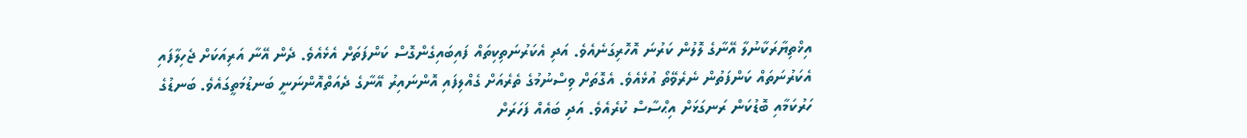އިޚްތިޔާރަކާނުލާ އޭނާގެ ލޮލުން ކަރުނަ އޮހޮރިގަނެއެވެ. އަދި އެކަރުނަތިކިތައް ފައިބައިގެންގޮސް ކަންފަތަށް އެޅެއެވެ. ދެން އޭނާ އަރިއަކަށް ޖެހިލާފައި އެކަރުނަތައް ކަންފަތުން ނެރެވޭތޯ އުޅެއެވެ. އެގޮތަށް ވިސްނުމުގެ ތެރެއަށް ގެއްލިފައި އޮންނައިރު އޭނާގެ ދެއަތްއޮންނަނީ ބަނޑުމަތީގައެވެ. ބަނޑުގެ ހަރުކަމާއި ބޮޑުކަން ރަނގަޅަށް އިޙްސާސް ކުރެއެވެ. އަދި ބައެއް ފަހަރަށް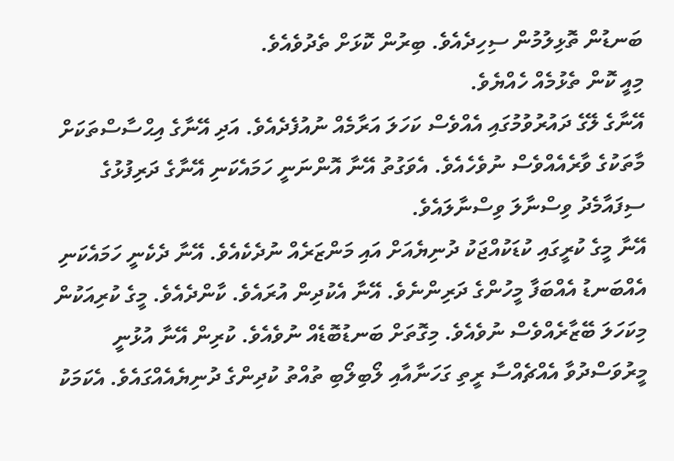ބަނޑުން ތޮޅިލުމުން ސިހިދެއެވެ. ބިރުން ކޮޅަށް ތެދުވެއެވެ.
މިއީ ކޮން ތެޅުމެއް ހެއްޔެވެ.
އޭނާގެ ލޭގެ ދައުރުވުމުގައި އެއްވެސް ކަހަލަ އަރާމެއް ނުއުފެދެއެވެ. އަދި އޭނާގެ އިޙްސާސްތަކަށް މާތަކުގެ ވާރެއެއްވެސް ނުވެހެއެވެ. އެވަގުތު އޭނާ އޮންނަނީ ހަމައެކަނި އޭނާގެ ދަރިފުޅުގެ ސިފައާމެދު ވިސްނާލަ ވިސްނާލައެވެ.
އޭނާ މީގެ ކުރީގައި ކުޑަކުއްޖަކު ދުނިޔެއަށް އައި މަންޒަރެއް ނުދެކެއެވެ. އޭނާ ދެކެނީ ހަމައެކަނި އެއްބަނޑު އެއްބަފާ މީހުންގެ ދަރިންނެވެ. އޭނާ އެކުދިން އުރައެވެ. ކާންދެއެވެ. މީގެ ކުރިއަކުން މިކަހަލަ ބޭޒާރެއްވެސް ނުވެއެވެ. މިގޮތަށް ބަނޑުބޮޑެއް ނުވެއެވެ. ކުރިން އޭނާ އުޅުނީ މީރުވަސްދުވާ އެއްޗެއްސާ ރީތި ގަހަނާއާއި ލޯބިލޯބި ތުއްތު ކުދިންގެ ދުނިޔެއެއްގައެވެ. އެކަމަކު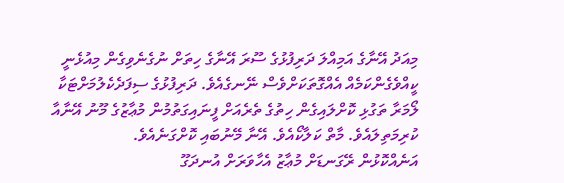މިއަދު އޭނާގެ އަމިއްލަ ދަރިފުޅުގެ ސޫރަ އޭނާގެ ހިތަށް ނުގެނެވިގެން މިއުޅެނީ ކީއްވެގެންކަމެއް އެއްގޮތަކަށްވެސް ނޭނގެއެވެ. ދަރިފުޅުގެ ސިފަދެކެލުމަށްޓަކާ ލޯމަރާ ތަގުޅި ކޮށްލައިގެން ހިތުގެ ތެރެއަށް ފީނައިގަތުމުން މުޢާޒުގެ މޫނު އޭނާއާ ކުރިމަތިލައެވެ. މާތް ކަލާކޯއެވެ. އޭނާ މޭނުބައި ކޮށްގަނެއެވެ.
އަނެއްކޮޅުން ރޭގަނޑަށް މުޢާޒު އެހާވަރަށް އުނދަގޫ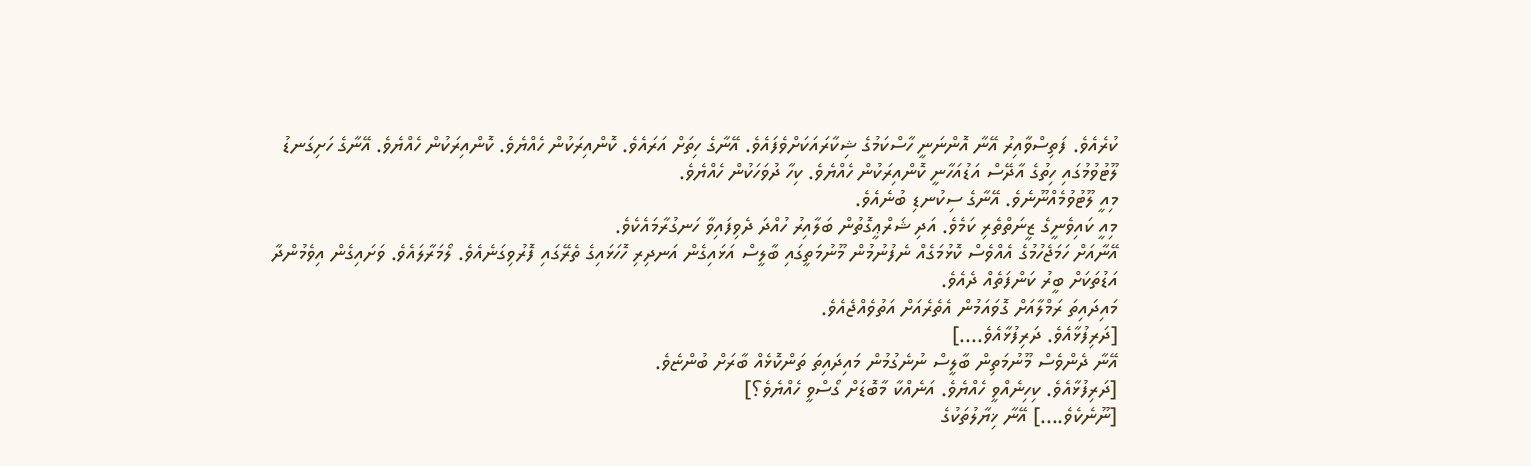ކުރެއެވެ. ފަތިސްވާއިރު އޭނާ އޮންނަނީ ހާސްކަމުގެ ޝިކާރައަކަށްވެފައެވެ. އޭނާގެ ހިތަށް އަރައެވެ. ކޮންއިރަކުން ހެއްޔެވެ. ކޮންއިރަކުން ހެއްޔެވެ. އޭނާގެ ހަށިގަނޑު ލޫޓުވުމުގައި ހިތުގެ އާދޭސް އަޑުއަހާނީ ކޮންއިރަކުން ހެއްޔެވެ. ކިހާ ދުވަހަކުން ހެއްޔެވެ.
މިއީ ލޫޓުވުމެއްނޫނެވެ. އޭނާގެ ސިކުނޑި ބުނެއެވެ.
މިއީ ކައިވެނީގެ ޒީނަތްތެރި ކަމެވެ. އަދި ޝަރްޢީގޮތުން ބަލާއިރު ހުއްދަ ދެވިފައިވާ ހަނގުރާމައެކެވެ.
އޭނާއަށް ހަމަޖެހުމުގެ އެއްވެސް ކޮޅުމަގެއް ނެފުނުމުން މޫނުމަތީގައި ބާލީސް އަޅައިގެން އަނދިރި ހޮހަޅައިގެ ތެރޭގައި ފޮރުވިގަނެއެވެ. ލޯމަރާލައެވެ. ވަށައިގެން އިވެމުންދާ އަޑުތަކަށް ބީރު ކަންފަތެއް ދެއެވެ.
މައިދައިތަ ރަމްލާއަށް ގޮވައަމުން އެތެރެއަށް އަތުވެއްޖެއެވެ.
[ދަރިފުޅާއެވެ. ދަރިފުޅާއެވެ....]
އޭނާ ދެންވެސް މޫނުމަތިން ބާލީސް ނުނެގުމުން މައިދައިތަ ތަންކޮޅެއް ބާރަށް ބުންޏެވެ.
[ދަރިފުޅާއެވެ. ކިހިނެއްވީ ހެއްޔެވެ. އަނެއްކާ މާބޮޑަށް ގޯސްވީ ހެއްޔެވެ؟]
[ނޫނެކެވެ....] އޭނާ ޚިޔާލުތަކުގެ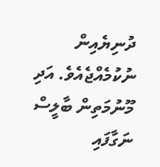ދުނިޔެއިން ނުކުމެއްޖެއެވެ. އަދި މޫނުމަތިން ބާލީސް ނަގާފައި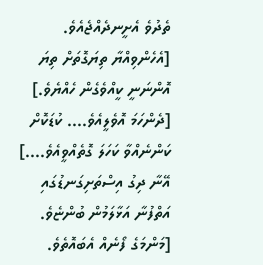ތެދުވެ އެށީނދެއްޖެއެވެ.
[އެހެންވިއްޔާ ތިޔަގޮތަށް ތިޔަ އޮންނަނީ ކީއްވެގެން ހެއްޔެވެ.]
[ދެންހަމަ އޮވެލީއެވެ.... ކުޑަކޮށް ކަންނެއްވާ ކަހަލަ ގޮތެއްވީއެވެ....] އޭނާ ދިގު އިސްތަށިގަނޑުގައި އަތްފުނާ އަޅާލަމުން ބުންޏެވެ.
[މަންމަގެ ފޯނެއް އެބައޮތެވެ.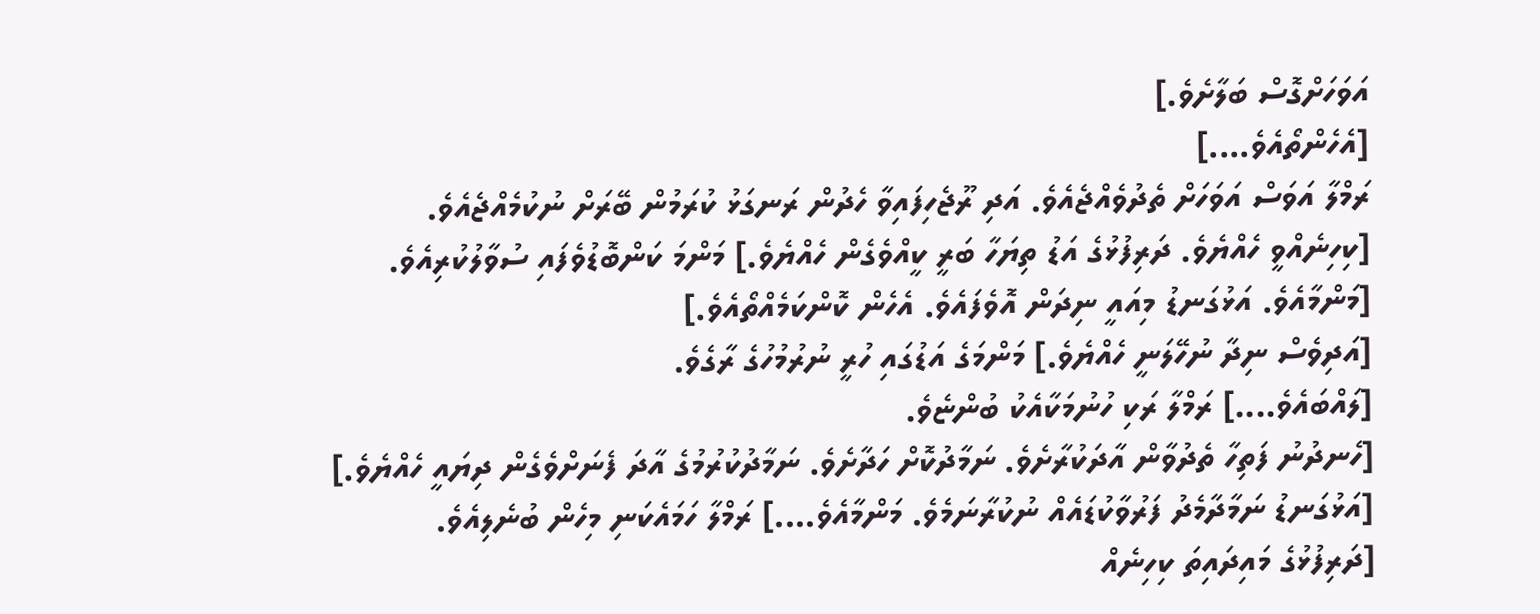އަވަހަށްގޮސް ބަލާށެވެ.]
[އެހެންތޯއެވެ....]
ރަމްލާ އަވަސް އަވަހަށް ތެދުވެއްޖެއެވެ. އަދި ރޫޖެހިފައިވާ ހެދުން ރަނގަޅު ކުރަމުން ބޭރަށް ނުކުމެއްޖެއެވެ.
[ކިހިނެއްވީ ހެއްޔެވެ. ދަރިފުޅުގެ އަޑު ތިޔަހާ ބަރީ ކީއްވެގެން ހެއްޔެވެ.] މަންމަ ކަންބޮޑުވެފައި ސުވާލުކުރިއެވެ.
[މަންމާއެވެ. އަޅުގަނޑު މިއައީ ނިދަން އޮވެފައެވެ. އެހެން ކޮންކަމެއްތޯއެވެ.]
[އަދިވެސް ނިދާ ނުހޭލަނީ ހެއްޔެވެ.] މަންމަގެ އަޑުގައި ހުރީ ނުރުމުހުގެ ރާގެވެ.
[ލައްބައެވެ....] ރަމްލާ ރަކި ހުނުމަކާއެކު ބުންޏެވެ.
[ހެނދުނު ފަތިހާ ތެދުވާން އާދަކުރާށެވެ. ނަމާދުކޮށް ހަދާށެވެ. ނަމާދުކުރުމުގެ އާދަ ފެނަށްވެގެން ދިޔައީ ހެއްޔެވެ.]
[އަޅުގަނޑު ނަމާދާމެދު ފަރުވާކުޑައެއް ނުކުރާނަމެވެ. މަންމާއެވެ....] ރަމްލާ ހަމައެކަނި މިހެން ބުނެލިއެވެ.
[ދަރިފުޅުގެ މައިދައިތަ ކިހިނެއް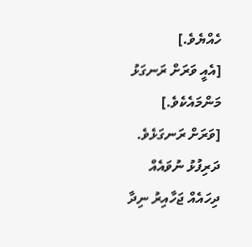ހެއްޔެވެ.]
[އެއީ ވަރަށް ރަނގަޅު މަންމައެކެވެ.]
[ވަރަށް ރަނގަޅެވެ. ދަރިފުޅު ނުވައެއް ދިހައެއް ޖަހާއިރު ނިދާ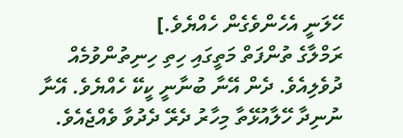ހޭލަނީ އެހެންވެގެން ހެއްޔެވެ.]
ރަމްލާގެ ތުންފަތް މަތީގައި ހިތި ހިނިތުންވުމެއް ދުވެލިއެވެ. ދެން އޭނާ ބުނާނީ ކީކޭ ހެއްޔެވެ. އޭނާ ނުނިދާ ހޭލާއުޅޭތާ މިހާރު ދެރޭ ދެދުވާ ވެއްޖެއެވެ.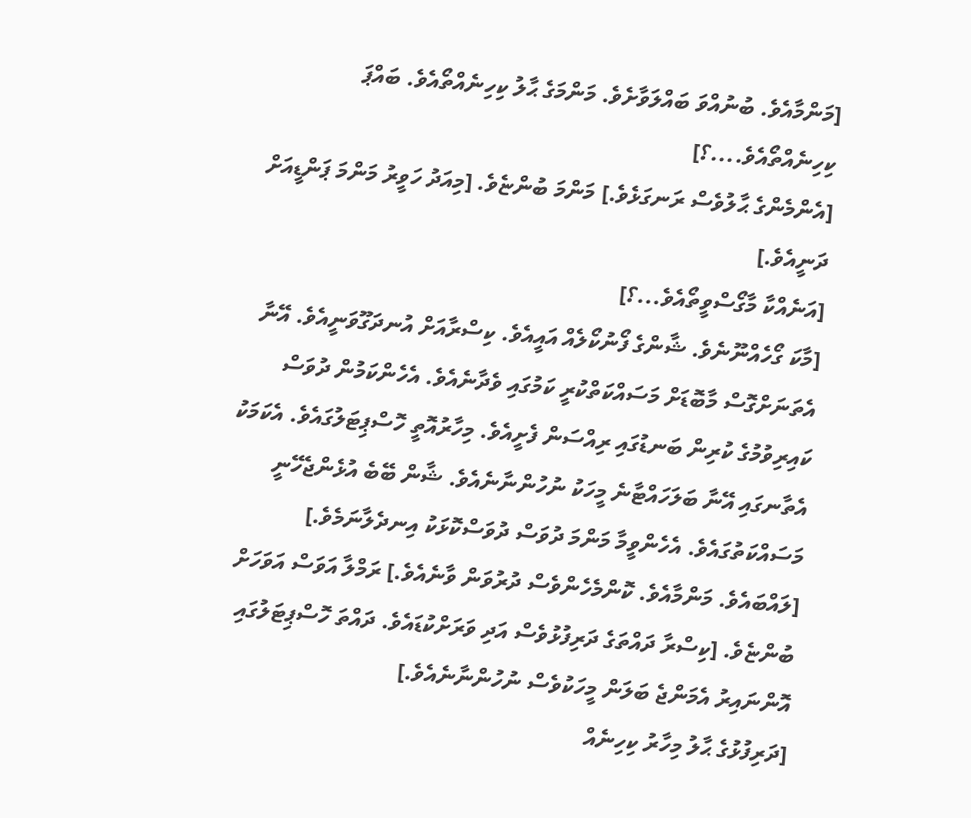[މަންމާއެވެ. ބުނުއްވަ ބައްލަވާށެވެ. މަންމަގެ ޙާލު ކިހިނެއްތޯއެވެ. ބައްޕަ ކިހިނެއްތޯއެވެ....؟]
[އެންމެންގެ ޙާލުވެސް ރަނގަޅެވެ.] މަންމަ ބުންޏެވެ. [މިއަދު ހަވީރު މަންމަ ޕަންޑީއަށް ދަނީއެވެ.]
[އަނެއްކާ މާގޯސްވީތޯއެވެ...؟]
[މާކަ ގޯހެއްނޫނެވެ. ޝާންގެ ފޯނުކޯލެއް އައީއެވެ. ކިސްރާއަށް އުނދަގޫވަނީއެވެ. އޭނާ އެތަނަށްގޮސް މާބޮޑަށް މަސައްކަތްކުރީ ކަމުގައި ވެދާނެއެވެ. އެހެންކަމުން ދުވަސް ކައިރިވުމުގެ ކުރިން ބަނޑުގައި ރިއްސަން ފެށީއެވެ. މިހާރުއޮތީ ހޮސްޕިޓަލުގައެވެ. އެކަމަކު އެތާނގައި އޭނާ ބަލަހައްޓާނެ މީހަކު ނުހުންނާނެއެވެ. ޝާން ބޭބެ އުޅެންޖެހޭނީ މަސައްކަތުގައެވެ. އެހެންވީމާ މަންމަ ދުވަސް ދުވަސްކޮޅަކު އިނދެލާނަމެވެ.]
[ލައްބައެވެ. މަންމާއެވެ. ކޮންމެހެންވެސް ދުރުވަން ވާނެއެވެ.] ރަމްލާ އަވަސް އަވަހަށް ބުންޏެވެ. [ކިސްރާ ދައްތަގެ ދަރިފުޅުވެސް އަދި ވަރަށްކުޑައެވެ. ދައްތަ ހޮސްޕިޓަލުގައި އޮންނައިރު އެމަންޖެ ބަލަން މީހަކުވެސް ނުހުންނާނެއެވެ.]
[ދަރިފުޅުގެ ޙާލު މިހާރު ކިހިނެއް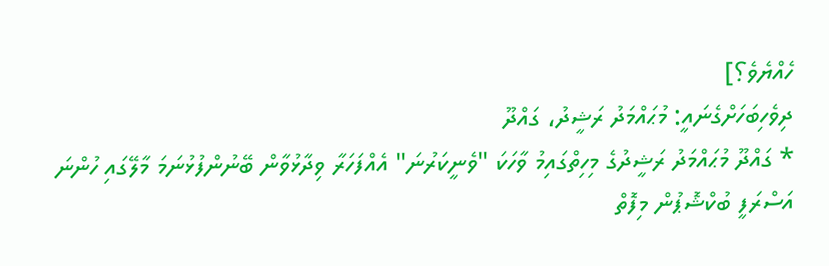ހެއްޔެވެ؟]
ދިވެހިބަހަށްގެނައީ: މުޙައްމަދު ރަޝީދު، ގައްދޫ
* ގައްދޫ މުޙައްމަދު ރަޝީދުގެ މިހިތްގައިމު ވާހަކަ "ވެނީކަރުނަ" އެއްފަހަރާ ވިދާޅުވާން ބޭނުންފުޅުނަމަ މާލޭގައި ހުންނަ އަސްރަފީ ބުކްޝޮޕުން މިފޮތް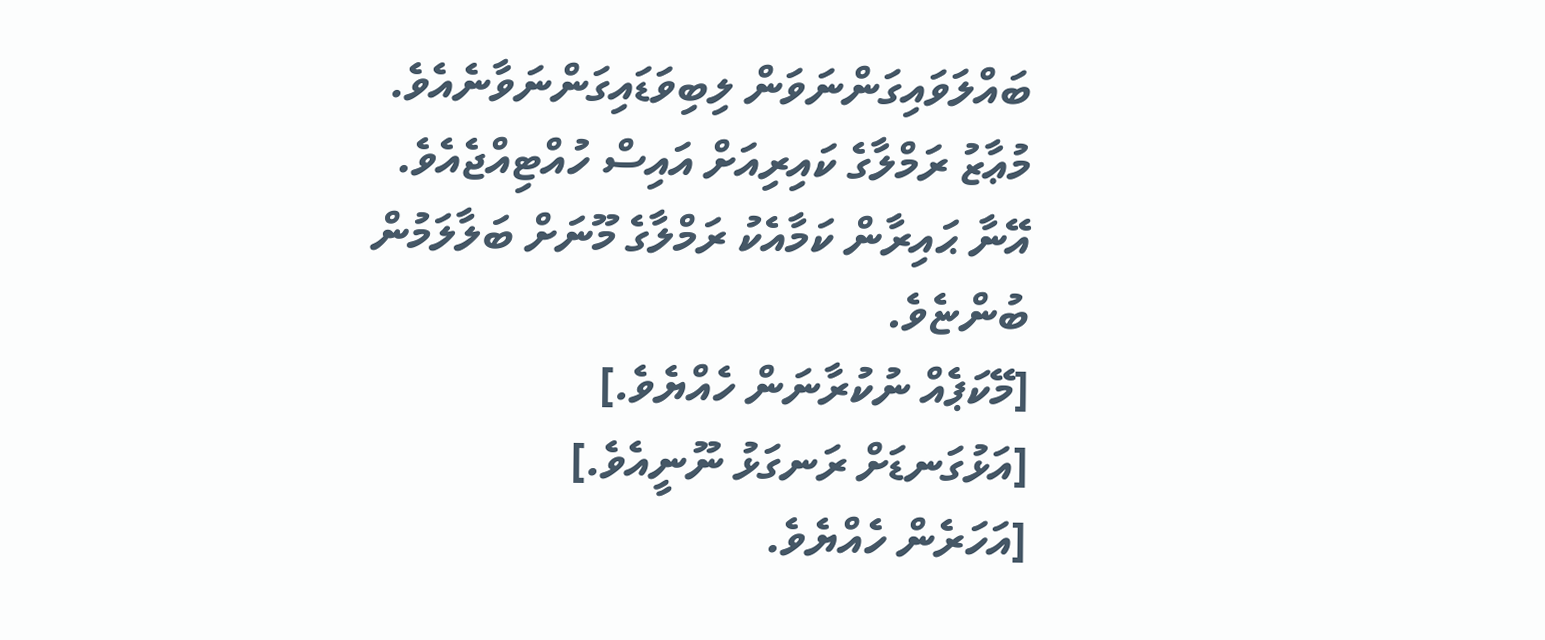ބައްލަވައިގަންނަވަން ލިބިވަޑައިގަންނަވާނެއެވެ.
މުޢާޒު ރަމްލާގެ ކައިރިއަށް އައިސް ހުއްޓިއްޖެއެވެ. އޭނާ ޙައިރާން ކަމާއެކު ރަމްލާގެ މޫނަށް ބަލާލަމުން ބުންޏެވެ.
[މޭކަޕެއް ނުކުރާނަން ހެއްޔެވެ.]
[އަޅުގަނޑަށް ރަނގަޅު ނޫނީއެވެ.]
[އަހަރެން ހެއްޔެވެ.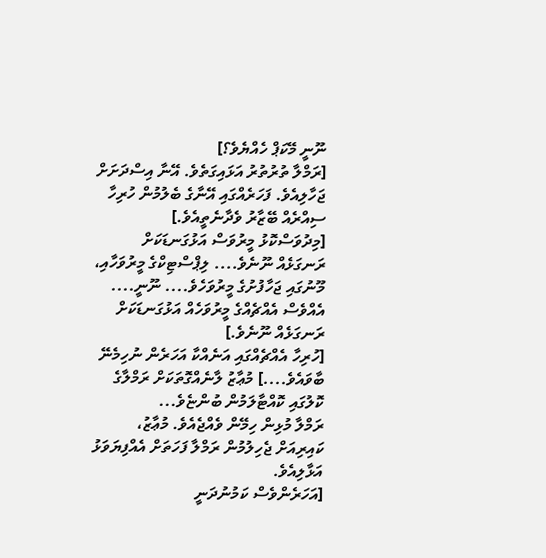ނޫނީ މޭކަޕް ހެއްޔެވެ؟]
[ރަމްލާ ތުރުތުރު އަޅައިގަތެވެ. އޭނާ އިސްދަށަށް ޖަހާލިއެވެ. ފަހަރެއްގައި އޭނާގެ ބެލުމުން ހުރިހާ ސިއްރެއް ބޭޒާރު ވެދާނެތީއެވެ.]
[މިދުވަސްކޮޅު މީރުވަސް އަޅުގަނޑަކަށް ރަނގަޅެއް ނޫނެވެ.... ލިޕްސްޓިކްގެ މީރުވަހާއި، މޫނުގައި ޖަހާފުށުގެ މީރުވަހެވެ.... ނޫނީ.... އެއްވެސް އެއްޗެއްގެ މީރުވަހެއް އަޅުގަނޑަކަށް ރަނގަޅެއް ނޫނެވެ.]
[ހުރިހާ އެއްޗެއްގައި އަނެއްކާ އަހަރެން ނުހިމެނޭ ބާވައެވެ....] މުޢާޒު ލާނެއްގޮތަކަށް ރަމްލާގެ ކޮލުގައި ކޮއްޓާލަމުން ބުންޏެވެ...
ރަމްލާ މުޅިން ހިމޭން ވެއްޖެއެވެ. މުޢާޒު، ކައިރިއަށް ޖެހިލުމުން ރަމްލާ ފަހަތަށް އެއްފިޔަވަޅު އަޅާލިއެވެ.
[އަހަރެންވެސް ކަމުނުދަނީ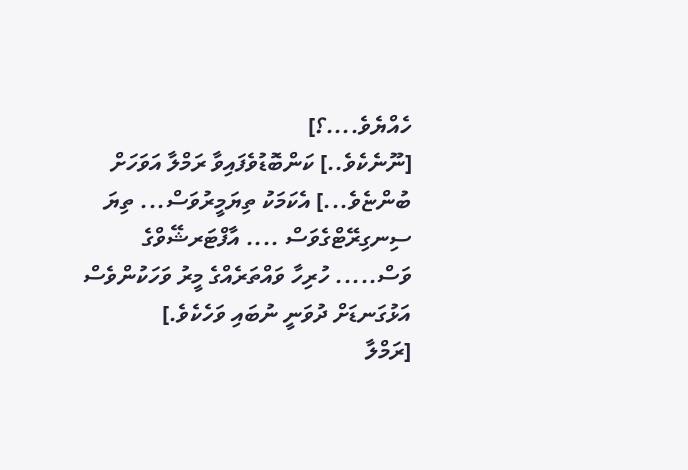ހެއްޔެވެ....؟]
[ނޫނެކެވެ..] ކަންބޮޑުވެފައިވާ ރަމްލާ އަވަހަށް ބުންޏެވެ...] އެކަމަކު ތިޔަމީރުވަސް... ތިޔަ ސިނގިރޭޓްގެވަސް .... އާފްޓަރޝޭވްގެ ވަސް..... ހުރިހާ ވައްތަރެއްގެ މީރު ވަހަކުންވެސް އަޅުގަނޑަށް ދުވަނީ ނުބައި ވަހެކެވެ.]
[ރަމްލާ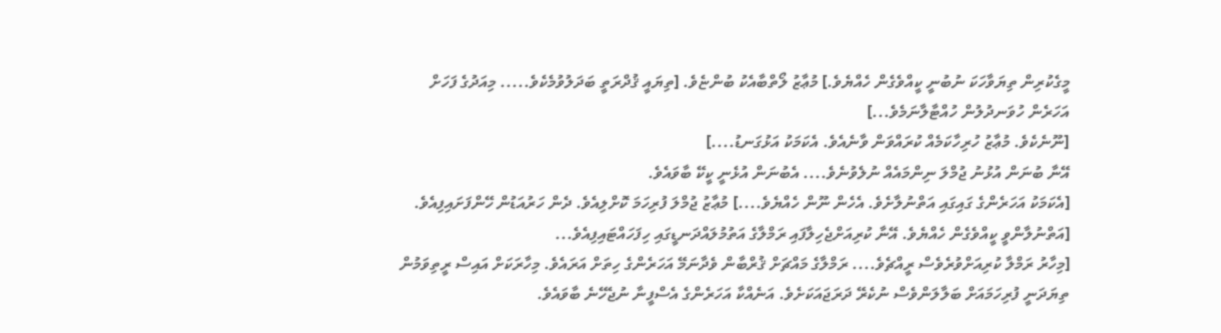މީގެކުރިން ތިޔަވާހަކަ ނުބުނީ ކީއްވެގެން ހެއްޔެވެ.] މުޢާޒު ލޯތްބާއެކު ބުންޏެވެ. [ތިޔައީ ޤުދްރަތީ ބަދަލުވުމެކެވެ..... މިއަދުގެ ފަހަށް އަހަރެން ހުވަނދުލުން ހުއްޓާލާނަމެވެ...]
[ނޫނެކެވެ. މުޢާޒު ހުރިހާކަމެއް ކުރައްވަން ވާނެއެވެ. އެކަމަކު އަޅުގަނޑު....]
އޭނާ ބުނަން އުޅުނު ޖުމްލަ ނިންމައެއް ނުލެވުނެވެ.... އެބުނަން އުޅެނީ ކީކޭ ބާވައެވެ.
[އެކަމަކު އަހަރެންގެ ގައިގައި އަތްނުލާށެވެ. އެހެން ނޫން ހެއްޔެވެ....] މުޢާޒު ޖުމްލަ ފުރިހަމަ ކޮށްލިއެވެ. ދެން ހަރުއަޑުން ހޭންފަށައިފިއެވެ. [އަތްނުލާންވީ ކީއްވެގެން ހެއްޔެވެ. އޭނާ ކުރިއަށްޖެހިލާފައި ރަމްލާގެ އަތުމުލައްދަނޑީގައި ހިފަހައްޓައިފިއެވެ...
[މިހާރު ރަމްލާ ކުރިއަށްވުރެވެސް ރީއްޗެވެ.... ރަމްލާގެ މައްޗަށް ޤުރްބާން ވެދާނަމޭ އަހަރެންގެ ހިތަށް އަރައެވެ. މިހާރަކަށް އައިސް ރީތިވަމުން ތިޔަދަނީ ފުރިހަމައަށް ބަލާލަންވެސް ނުކެރޭ ދަރަޖައަކަށެވެ. އަނެއްކާ އަހަރެންގެ އެސްފީނާ ނުޖެހޭނެ ބާވައެވެ.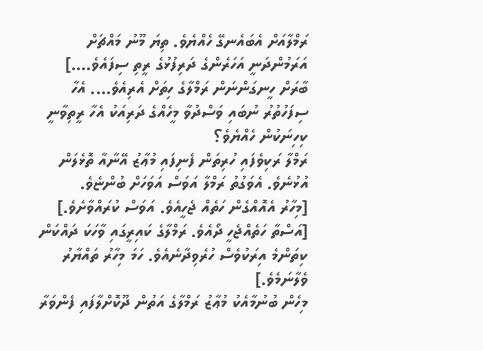ރަމްލާއަށް އެބައެނގޭ ހެއްޔެވެ. ތިޔަ މޫނު މައްޗަށް އަރަމުންދަނީ އަހަރެންގެ ދަރިފުޅުގެ ރީތި ސިފައެވެ....]
ބާރަށް ހީނގަންނަން ރަމްލާގެ ހިތަށް އެރިއެވެ.... އެހާ ސިފަހުތުރު ނުބައި ވަސްދުވާ މީހެއްގެ ދަރިއަކު އެހާ ރީތިވާނީ ކިހިނަކުން ހެއްޔެވެ؟
ރަމްލާ ރަކިވެފައި ހުރިތަން ފެނިފައި މުޢާޒު އޭނާއާ ތޮޅެލަން އުޅުނެވެ. އެވަގުތު ރަމްލާ އަވަސް އަވަހަށް ބުންޏެވެ.
[މިހާރު އެއޮއްގެން ހަތެއް ޖެހީއެވެ. އަވަސް ކުރައްވާށެވެ.]
[އަސްތާ ހަތެއްޖެހީ ދޯއެވެ. ރަމްލާގެ ކައިރީގައި ވާހަކަ ދައްކަން ކިތަންމެ އިރަކުވެސް ހުރެވިދާނެއެވެ. ހަމަ މިހާރު ތައްޔާރު ވެލާނަމެވެ.]
މިހެން ބުނުމާއެކު މުޢާޒު ރަމްލާގެ އަތުން ދޫކޮށްލާފައި ފެންވަރާ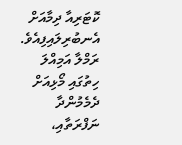ކޮޓަރިއާ ދިމާއަށް އެނބުރިލައިފިއެވެ. ރަމްލާ އަމިއްލަ ހިތުގައި މޯޅިއަށް ދެމެމުންދާ ނަފްރަތާއި،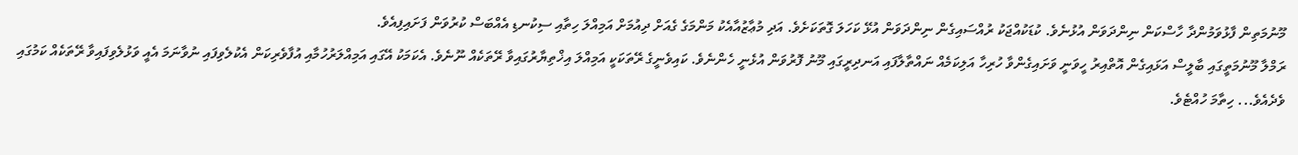މޫނުމަތިން ފާޅުވަމުންދާ ހާސްކަން ނިންދަވަން އުޅުނެވެ. ކުޑަކުއްޖަކު ރުއްސައިގެން ނިންދަވަން އުޅޭ ކަހަލަ ގޮތަކަށެވެ. އަދި މުޢާޒުއާއެކު މަންމަގެ ގެއަށް ދިއުމަށް އަމިއްލަ ހިތާއި ސިކުނޑި އެއްބަސް ކުރުވަން ފަށައިފިއެވެ.
ރަމްލާ މޫނުމަތީގައި ބާލީސް އަޅައިގެން އޮތްއިރު ހީވަނީ ވަށައިގެންވާ ހުރިހާ އަލިކަމެއް ނައްތާލާފައި އަނދިރީގައި މޫނު ފޮރުވަން އުޅެނީ ހެންނެވެ. ކައިވެނީގެ ރޭތަކަކީ އަމިއްލަ އިޚްތިޔާރުގައިވާ ރޭތަކެއް ނޫނެވެ. އެކަމަކު އޭގައި އަމިއްލަރުހުމާއި އުފާވެރިކަން އެކުލެވިފައި ނުވާނަމަ އެއީ ވަޅުލެވިފައިވާ ރޭތަކެއް ކަމުގައި ވެދެއެވެ... ހިތާމަ ހުއްޓެވެ.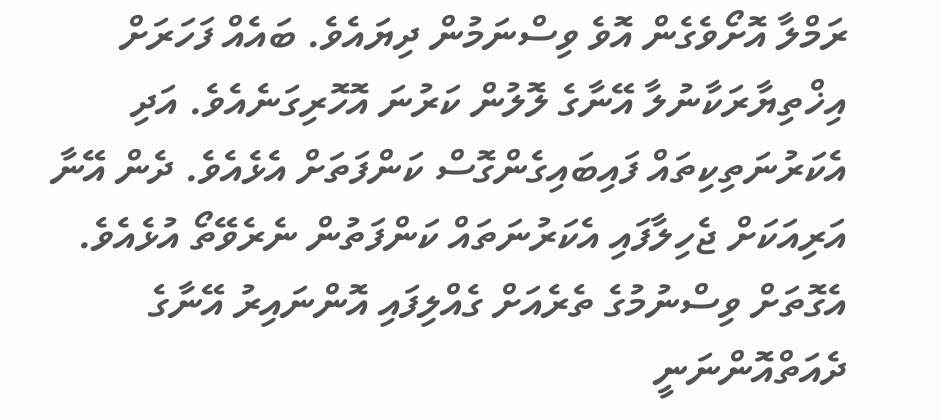ރަމްލާ އޮށޯވެގެން އޮވެ ވިސްނަމުން ދިޔައެވެ. ބައެއް ފަހަރަށް އިޚްތިޔާރަކާނުލާ އޭނާގެ ލޮލުން ކަރުނަ އޮހޮރިގަނެއެވެ. އަދި އެކަރުނަތިކިތައް ފައިބައިގެންގޮސް ކަންފަތަށް އެޅެއެވެ. ދެން އޭނާ އަރިއަކަށް ޖެހިލާފައި އެކަރުނަތައް ކަންފަތުން ނެރެވޭތޯ އުޅެއެވެ. އެގޮތަށް ވިސްނުމުގެ ތެރެއަށް ގެއްލިފައި އޮންނައިރު އޭނާގެ ދެއަތްއޮންނަނީ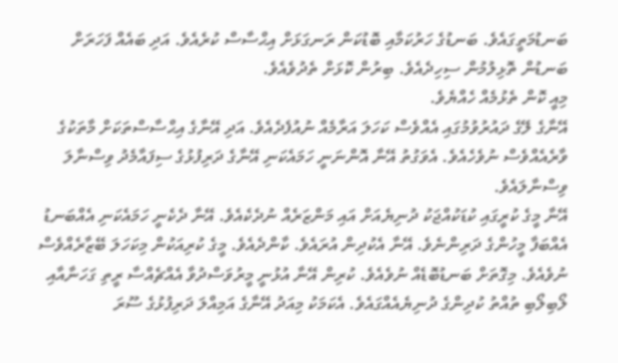ބަނޑުމަތީގައެވެ. ބަނޑުގެ ހަރުކަމާއި ބޮޑުކަން ރަނގަޅަށް އިޙްސާސް ކުރެއެވެ. އަދި ބައެއް ފަހަރަށް ބަނޑުން ތޮޅިލުމުން ސިހިދެއެވެ. ބިރުން ކޮޅަށް ތެދުވެއެވެ.
މިއީ ކޮން ތެޅުމެއް ހެއްޔެވެ.
އޭނާގެ ލޭގެ ދައުރުވުމުގައި އެއްވެސް ކަހަލަ އަރާމެއް ނުއުފެދެއެވެ. އަދި އޭނާގެ އިޙްސާސްތަކަށް މާތަކުގެ ވާރެއެއްވެސް ނުވެހެއެވެ. އެވަގުތު އޭނާ އޮންނަނީ ހަމައެކަނި އޭނާގެ ދަރިފުޅުގެ ސިފައާމެދު ވިސްނާލަ ވިސްނާލައެވެ.
އޭނާ މީގެ ކުރީގައި ކުޑަކުއްޖަކު ދުނިޔެއަށް އައި މަންޒަރެއް ނުދެކެއެވެ. އޭނާ ދެކެނީ ހަމައެކަނި އެއްބަނޑު އެއްބަފާ މީހުންގެ ދަރިންނެވެ. އޭނާ އެކުދިން އުރައެވެ. ކާންދެއެވެ. މީގެ ކުރިއަކުން މިކަހަލަ ބޭޒާރެއްވެސް ނުވެއެވެ. މިގޮތަށް ބަނޑުބޮޑެއް ނުވެއެވެ. ކުރިން އޭނާ އުޅުނީ މީރުވަސްދުވާ އެއްޗެއްސާ ރީތި ގަހަނާއާއި ލޯބިލޯބި ތުއްތު ކުދިންގެ ދުނިޔެއެއްގައެވެ. އެކަމަކު މިއަދު އޭނާގެ އަމިއްލަ ދަރިފުޅުގެ ސޫރަ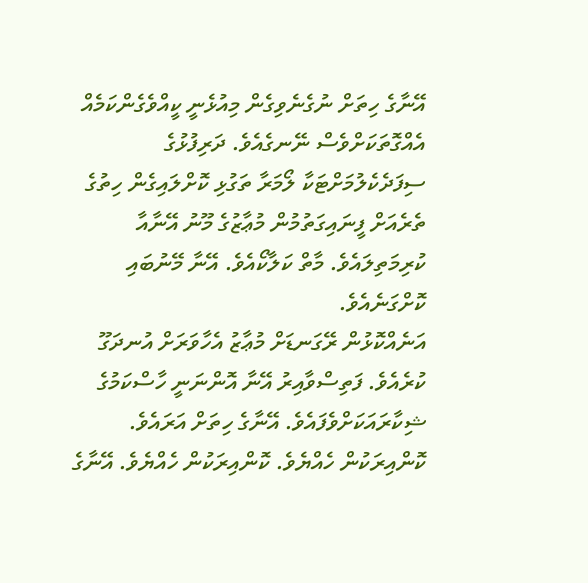އޭނާގެ ހިތަށް ނުގެނެވިގެން މިއުޅެނީ ކީއްވެގެންކަމެއް އެއްގޮތަކަށްވެސް ނޭނގެއެވެ. ދަރިފުޅުގެ ސިފަދެކެލުމަށްޓަކާ ލޯމަރާ ތަގުޅި ކޮށްލައިގެން ހިތުގެ ތެރެއަށް ފީނައިގަތުމުން މުޢާޒުގެ މޫނު އޭނާއާ ކުރިމަތިލައެވެ. މާތް ކަލާކޯއެވެ. އޭނާ މޭނުބައި ކޮށްގަނެއެވެ.
އަނެއްކޮޅުން ރޭގަނޑަށް މުޢާޒު އެހާވަރަށް އުނދަގޫ ކުރެއެވެ. ފަތިސްވާއިރު އޭނާ އޮންނަނީ ހާސްކަމުގެ ޝިކާރައަކަށްވެފައެވެ. އޭނާގެ ހިތަށް އަރައެވެ. ކޮންއިރަކުން ހެއްޔެވެ. ކޮންއިރަކުން ހެއްޔެވެ. އޭނާގެ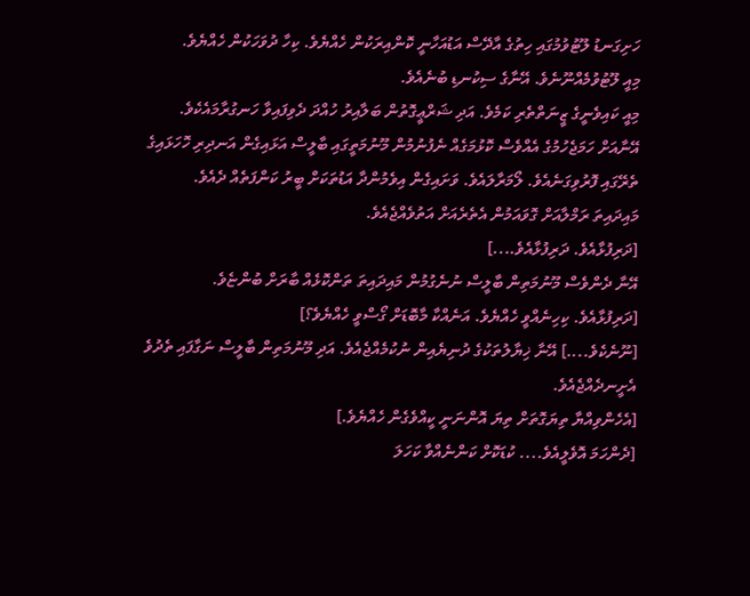ހަށިގަނޑު ލޫޓުވުމުގައި ހިތުގެ އާދޭސް އަޑުއަހާނީ ކޮންއިރަކުން ހެއްޔެވެ. ކިހާ ދުވަހަކުން ހެއްޔެވެ.
މިއީ ލޫޓުވުމެއްނޫނެވެ. އޭނާގެ ސިކުނޑި ބުނެއެވެ.
މިއީ ކައިވެނީގެ ޒީނަތްތެރި ކަމެވެ. އަދި ޝަރްޢީގޮތުން ބަލާއިރު ހުއްދަ ދެވިފައިވާ ހަނގުރާމައެކެވެ.
އޭނާއަށް ހަމަޖެހުމުގެ އެއްވެސް ކޮޅުމަގެއް ނެފުނުމުން މޫނުމަތީގައި ބާލީސް އަޅައިގެން އަނދިރި ހޮހަޅައިގެ ތެރޭގައި ފޮރުވިގަނެއެވެ. ލޯމަރާލައެވެ. ވަށައިގެން އިވެމުންދާ އަޑުތަކަށް ބީރު ކަންފަތެއް ދެއެވެ.
މައިދައިތަ ރަމްލާއަށް ގޮވައަމުން އެތެރެއަށް އަތުވެއްޖެއެވެ.
[ދަރިފުޅާއެވެ. ދަރިފުޅާއެވެ....]
އޭނާ ދެންވެސް މޫނުމަތިން ބާލީސް ނުނެގުމުން މައިދައިތަ ތަންކޮޅެއް ބާރަށް ބުންޏެވެ.
[ދަރިފުޅާއެވެ. ކިހިނެއްވީ ހެއްޔެވެ. އަނެއްކާ މާބޮޑަށް ގޯސްވީ ހެއްޔެވެ؟]
[ނޫނެކެވެ....] އޭނާ ޚިޔާލުތަކުގެ ދުނިޔެއިން ނުކުމެއްޖެއެވެ. އަދި މޫނުމަތިން ބާލީސް ނަގާފައި ތެދުވެ އެށީނދެއްޖެއެވެ.
[އެހެންވިއްޔާ ތިޔަގޮތަށް ތިޔަ އޮންނަނީ ކީއްވެގެން ހެއްޔެވެ.]
[ދެންހަމަ އޮވެލީއެވެ.... ކުޑަކޮށް ކަންނެއްވާ ކަހަލަ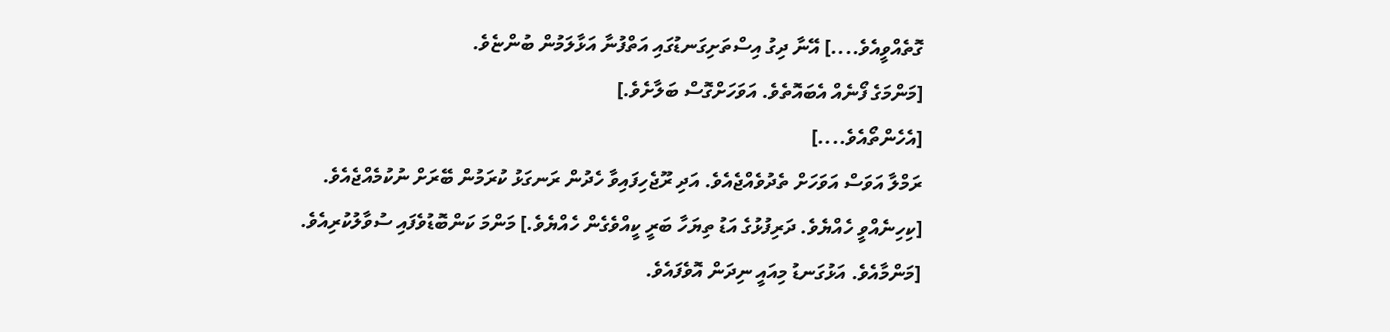ގޮތެއްވީއެވެ....] އޭނާ ދިގު އިސްތަށިގަނޑުގައި އަތްފުނާ އަޅާލަމުން ބުންޏެވެ.
[މަންމަގެ ފޯނެއް އެބައޮތެވެ. އަވަހަށްގޮސް ބަލާށެވެ.]
[އެހެންތޯއެވެ....]
ރަމްލާ އަވަސް އަވަހަށް ތެދުވެއްޖެއެވެ. އަދި ރޫޖެހިފައިވާ ހެދުން ރަނގަޅު ކުރަމުން ބޭރަށް ނުކުމެއްޖެއެވެ.
[ކިހިނެއްވީ ހެއްޔެވެ. ދަރިފުޅުގެ އަޑު ތިޔަހާ ބަރީ ކީއްވެގެން ހެއްޔެވެ.] މަންމަ ކަންބޮޑުވެފައި ސުވާލުކުރިއެވެ.
[މަންމާއެވެ. އަޅުގަނޑު މިއައީ ނިދަން އޮވެފައެވެ.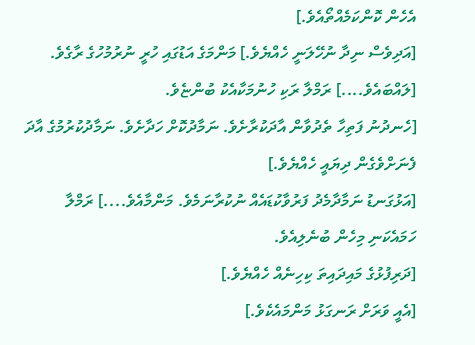އެހެން ކޮންކަމެއްތޯއެވެ.]
[އަދިވެސް ނިދާ ނުހޭލަނީ ހެއްޔެވެ.] މަންމަގެ އަޑުގައި ހުރީ ނުރުމުހުގެ ރާގެވެ.
[ލައްބައެވެ....] ރަމްލާ ރަކި ހުނުމަކާއެކު ބުންޏެވެ.
[ހެނދުނު ފަތިހާ ތެދުވާން އާދަކުރާށެވެ. ނަމާދުކޮށް ހަދާށެވެ. ނަމާދުކުރުމުގެ އާދަ ފެނަށްވެގެން ދިޔައީ ހެއްޔެވެ.]
[އަޅުގަނޑު ނަމާދާމެދު ފަރުވާކުޑައެއް ނުކުރާނަމެވެ. މަންމާއެވެ....] ރަމްލާ ހަމައެކަނި މިހެން ބުނެލިއެވެ.
[ދަރިފުޅުގެ މައިދައިތަ ކިހިނެއް ހެއްޔެވެ.]
[އެއީ ވަރަށް ރަނގަޅު މަންމައެކެވެ.]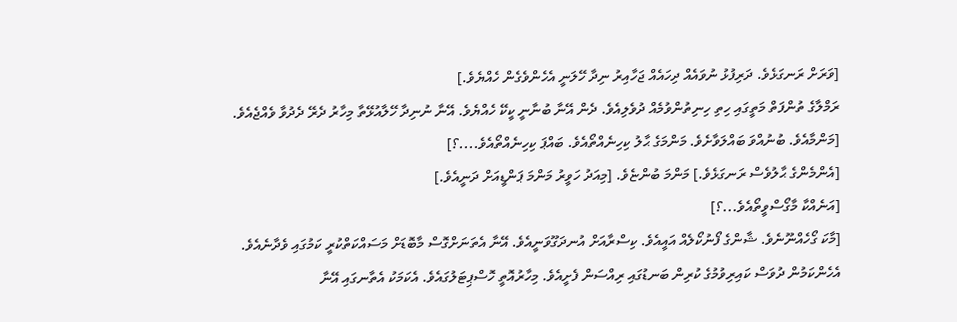[ވަރަށް ރަނގަޅެވެ. ދަރިފުޅު ނުވައެއް ދިހައެއް ޖަހާއިރު ނިދާ ހޭލަނީ އެހެންވެގެން ހެއްޔެވެ.]
ރަމްލާގެ ތުންފަތް މަތީގައި ހިތި ހިނިތުންވުމެއް ދުވެލިއެވެ. ދެން އޭނާ ބުނާނީ ކީކޭ ހެއްޔެވެ. އޭނާ ނުނިދާ ހޭލާއުޅޭތާ މިހާރު ދެރޭ ދެދުވާ ވެއްޖެއެވެ.
[މަންމާއެވެ. ބުނުއްވަ ބައްލަވާށެވެ. މަންމަގެ ޙާލު ކިހިނެއްތޯއެވެ. ބައްޕަ ކިހިނެއްތޯއެވެ....؟]
[އެންމެންގެ ޙާލުވެސް ރަނގަޅެވެ.] މަންމަ ބުންޏެވެ. [މިއަދު ހަވީރު މަންމަ ޕަންޑީއަށް ދަނީއެވެ.]
[އަނެއްކާ މާގޯސްވީތޯއެވެ...؟]
[މާކަ ގޯހެއްނޫނެވެ. ޝާންގެ ފޯނުކޯލެއް އައީއެވެ. ކިސްރާއަށް އުނދަގޫވަނީއެވެ. އޭނާ އެތަނަށްގޮސް މާބޮޑަށް މަސައްކަތްކުރީ ކަމުގައި ވެދާނެއެވެ. އެހެންކަމުން ދުވަސް ކައިރިވުމުގެ ކުރިން ބަނޑުގައި ރިއްސަން ފެށީއެވެ. މިހާރުއޮތީ ހޮސްޕިޓަލުގައެވެ. އެކަމަކު އެތާނގައި އޭނާ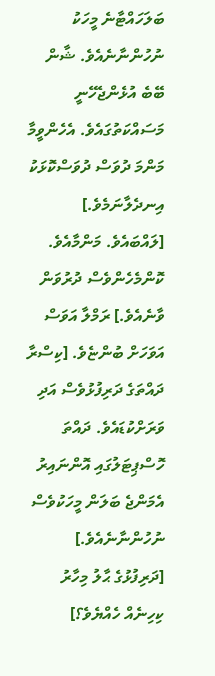ބަލަހައްޓާނެ މީހަކު ނުހުންނާނެއެވެ. ޝާން ބޭބެ އުޅެންޖެހޭނީ މަސައްކަތުގައެވެ. އެހެންވީމާ މަންމަ ދުވަސް ދުވަސްކޮޅަކު އިނދެލާނަމެވެ.]
[ލައްބައެވެ. މަންމާއެވެ. ކޮންމެހެންވެސް ދުރުވަން ވާނެއެވެ.] ރަމްލާ އަވަސް އަވަހަށް ބުންޏެވެ. [ކިސްރާ ދައްތަގެ ދަރިފުޅުވެސް އަދި ވަރަށްކުޑައެވެ. ދައްތަ ހޮސްޕިޓަލުގައި އޮންނައިރު އެމަންޖެ ބަލަން މީހަކުވެސް ނުހުންނާނެއެވެ.]
[ދަރިފުޅުގެ ޙާލު މިހާރު ކިހިނެއް ހެއްޔެވެ؟]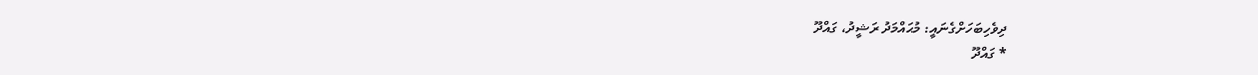ދިވެހިބަހަށްގެނައީ: މުޙައްމަދު ރަޝީދު، ގައްދޫ
* ގައްދޫ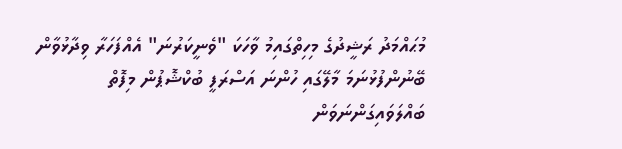މުޙައްމަދު ރަޝީދުގެ މިހިތްގައިމު ވާހަކަ "ވެނީކަރުނަ" އެއްފަހަރާ ވިދާޅުވާން ބޭނުންފުޅުނަމަ މާލޭގައި ހުންނަ އަސްރަފީ ބުކްޝޮޕުން މިފޮތް ބައްލަވައިގަންނަވަން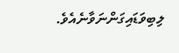ލިބިވަޑައިގަންނަވާނެއެވެ.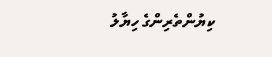ކިޔުންތެރިންގެ ހިޔާލު